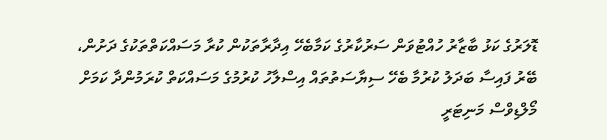ޑޮލަރުގެ ކަޅު ބާޒާރު ހުއްޓުވަން ސަރުކާރުގެ ކަމާބެހޭ އިދާރާތަކުން ކުރާ މަސައްކަތްތަކުގެ ދަށުން، ބޭރު ފައިސާ ބަދަލު ކުރުމާ ބެހޭ ސިޔާސަތުތައް އިސްލާހު ކުރުމުގެ މަސައްކަތް ކުރަމުންދާ ކަމަށް މޯލްޑިވްސް މަނިޓަރީ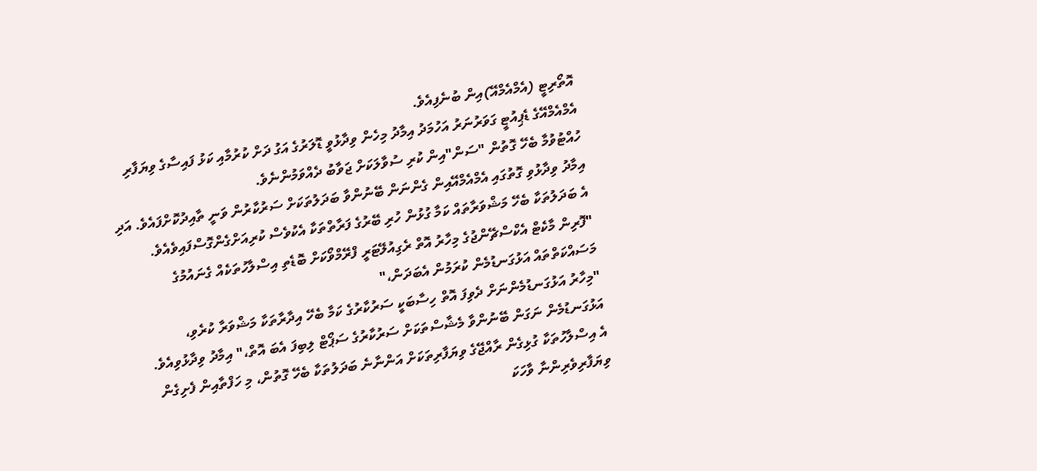އޮތޯރިޓީ (އެމްއެމްއޭ)އިން ބުނެފިއެވެ.
އެމްއެމްއޭގެ ޑެޕިއުޓީ ގަވަރުނަރު އަހުމަދު އިމާދު މިހެން ވިދާޅުވީ ޑޮލަރުގެ އަގު ދަށް ކުރުމާއި ކަޅު ފައިސާގެ ވިޔަފާރި ހުއްޓުވުމާ ބެހޭ ގޮތުން "ސަން"އިން ކުރި ސުވާލަކަށް ޖަވާބު ދެއްވަމުންނެވެ.
އިމާދު ވިދާޅުވި ގޮތުގައި އެމްއެމްއޭއިން ގެންނަން ބޭނުންވާ ބަދަލުތަކަށް ސަރުކާރުން ވަނީ ތާއިދުކޮށްފައެވެ. އަދި އެ ބަދަލުތަކާ ބެހޭ މަޝްވަރާތައް ކަމާ ގުޅުން ހުރި ބޭރުގެ ފަރާތްތަކާ އެކުވެސް ކުރިއަށްގެންގޮސްފައިވެއެވެ.
"ފޮރިން މާކެޓް އެކްސްޗޭންޖުގެ މިހާރު އޮތް ރެގިއުލޭޓަރީ ފްރޭމްވޯކަށް ބޮޑެތި އިސްލާހުތަކެއް ގެނައުމުގެ މަސައްކަތްތައް އަޅުގަނޑުމެން ކުރަމުން އެބަދަން،"
"މިހާރު އަޅުގަނޑުމެންނަށް ދެވިފަ އޮތް ހިސާބަކީ ސަރުކާރުގެ ކަމާ ބެހޭ އިދާރާތަކާ މަޝްވަރާ ކުރެވި، އަޅުގަނޑުމެން ނަގަން ބޭނުންވާ މެޝާސްތަކަށް ސަރުކާރުގެ ސަޕޯޓް ލިބިފަ އެބަ އޮތް،" އިމާދު ވިދާޅުވިއެވެ.
އެ އިސްލާހުތަކާ ގުޅިގެން ރާއްޖޭގެ ވިޔަފާރިތަކަށް އަންނާނެ ބަދަލުތަކާ ބެހޭ ގޮތުން، މި ހަފްތާއިން ފެށިގެން ވިޔަފާރިވެރިންނާ ވާހަކަ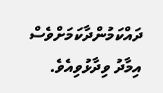ދައްކަމުންދާކަމަށްވެސް އިމާދު ވިދާޅުވިއެވެ.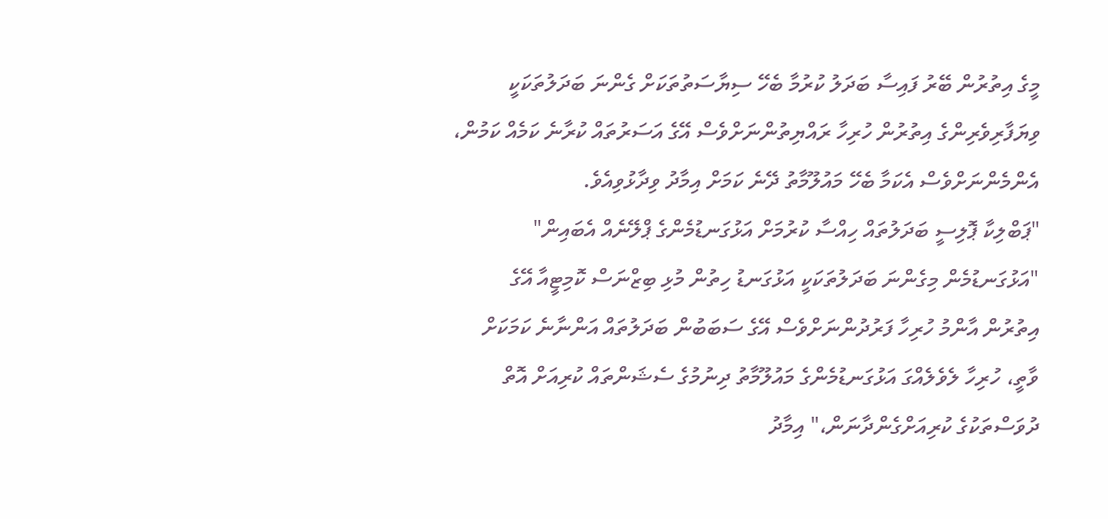މީގެ އިތުރުން ބޭރު ފައިސާ ބަދަލު ކުރުމާ ބެހޭ ސިޔާސަތުތަކަށް ގެންނަ ބަދަލުތަކަކީ ވިޔަފާރިވެރިންގެ އިތުރުން ހުރިހާ ރައްޔިތުންނަށްވެސް އޭގެ އަސަރުތައް ކުރާނެ ކަމެއް ކަމުން، އެންމެންނަށްވެސް އެކަމާ ބެހޭ މައުލޫމާތު ދޭނެ ކަމަށް އިމާދު ވިދާޅުވިއެވެ.
"ޕަބްލިކާ ޕޮލިސީ ބަދަލުތައް ހިއްސާ ކުރުމަށް އަޅުގަނޑުމެންގެ ޕްލޭނެއް އެބައިން"
"އަޅުގަނޑުމެން މިގެންނަ ބަދަލުތަކަކީ އަޅުގަނޑު ހިތުން މުޅި ބިޒްނަސް ކޮމިޓީއާ އޭގެ އިތުރުން އާންމު ހުރިހާ ފަރުދުންނަށްވެސް އޭގެ ސަބަބުން ބަދަލުތައް އަންނާނެ ކަމަކަށް ވާތީ، ހުރިހާ ލެވެލެއްގަ އަޅުގަނޑުމެންގެ މައުލޫމާތު ދިނުމުގެ ސެޝަންތައް ކުރިއަށް އޮތް ދުވަސްތަކުގެ ކުރިއަށްގެންދާނަން،" އިމާދު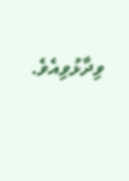ވިދާޅުވިއެވެ.